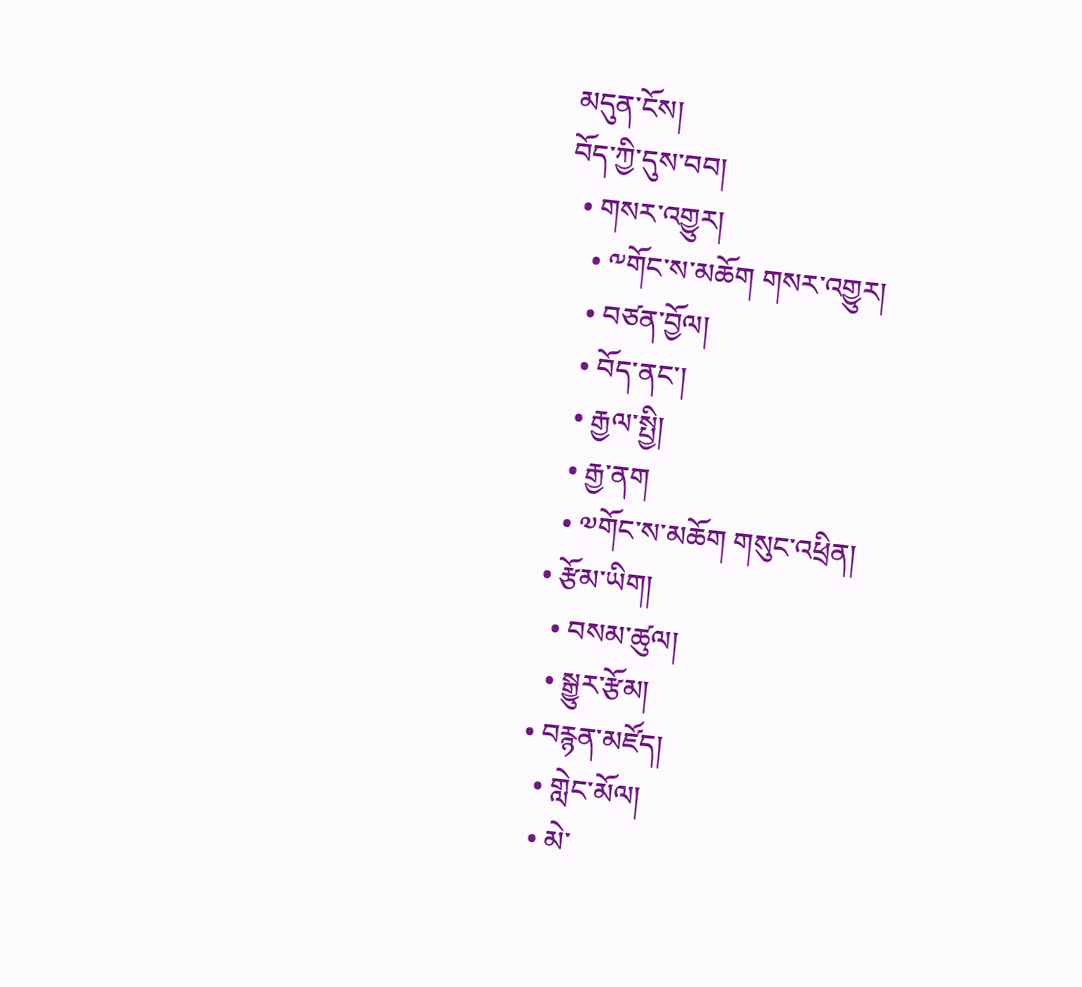མདུན་ངོས།
བོད་ཀྱི་དུས་བབ།
  • གསར་འགྱུར།
    • ༸གོང་ས་མཆོག གསར་འགྱུར།
    • བཙན་བྱོལ།
    • བོད་ནང་།
    • རྒྱལ་སྤྱི།
    • རྒྱ་ནག
    • ༧གོང་ས་མཆོག གསུང་འཕྲིན།
  • རྩོམ་ཡིག།
    • བསམ་ཚུལ།
    • སྒྱུར་རྩོམ།
  • བརྙན་མཛོད།
    • གླེང་མོལ།
    • མེ་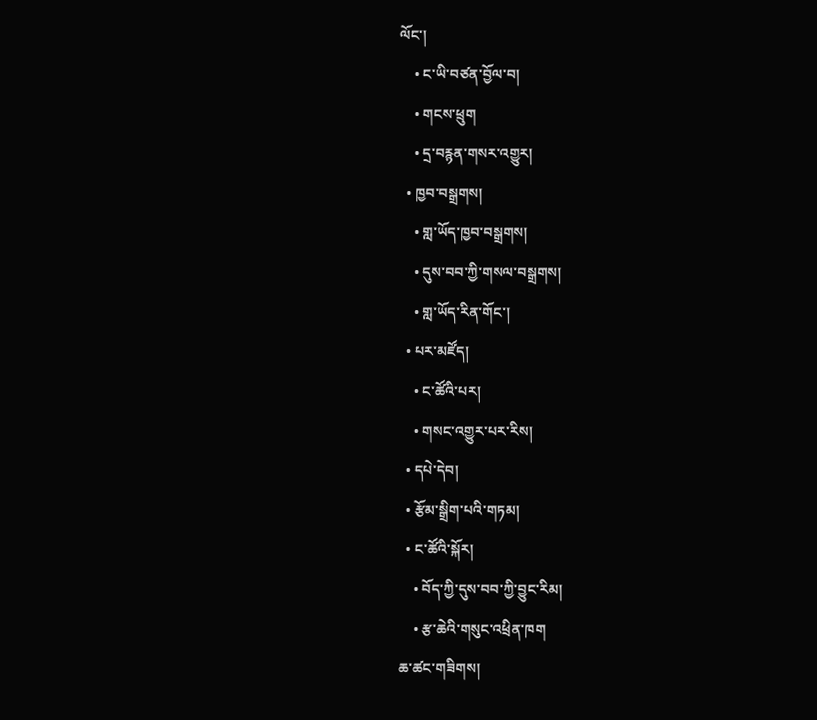ལོང་།
    • ང་ཡི་བཙན་བྱོལ་བ།
    • གངས་ཕྲུག
    • དྲ་བརྙན་གསར་འགྱུར།
  • ཁྱབ་བསྒྲགས།
    • གླ་ཡོད་ཁྱབ་བསྒྲགས།
    • དུས་བབ་ཀྱི་གསལ་བསྒྲགས།
    • གླ་ཡོད་རིན་གོང་།
  • པར་མཛོད།
    • ང་ཚོའི་པར།
    • གསང་འགྱུར་པར་རིས།
  • དཔེ་དེབ།
  • རྩོམ་སྒྲིག་པའི་གཏམ།
  • ང་ཚོའི་སྐོར།
    • བོད་ཀྱི་དུས་བབ་ཀྱི་བྱུང་རིམ།
    • རྩ་ཆེའི་གསུང་འཕྲིན་ཁག
ཆ་ཚང་གཟིགས།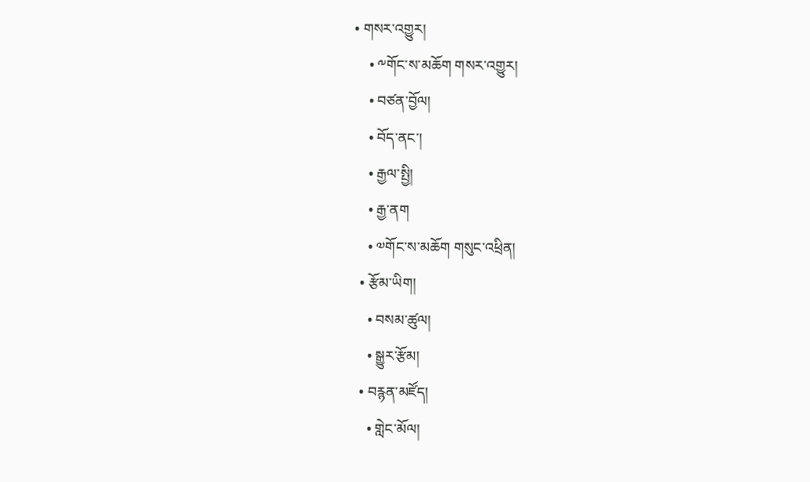• གསར་འགྱུར།
    • ༸གོང་ས་མཆོག གསར་འགྱུར།
    • བཙན་བྱོལ།
    • བོད་ནང་།
    • རྒྱལ་སྤྱི།
    • རྒྱ་ནག
    • ༧གོང་ས་མཆོག གསུང་འཕྲིན།
  • རྩོམ་ཡིག།
    • བསམ་ཚུལ།
    • སྒྱུར་རྩོམ།
  • བརྙན་མཛོད།
    • གླེང་མོལ།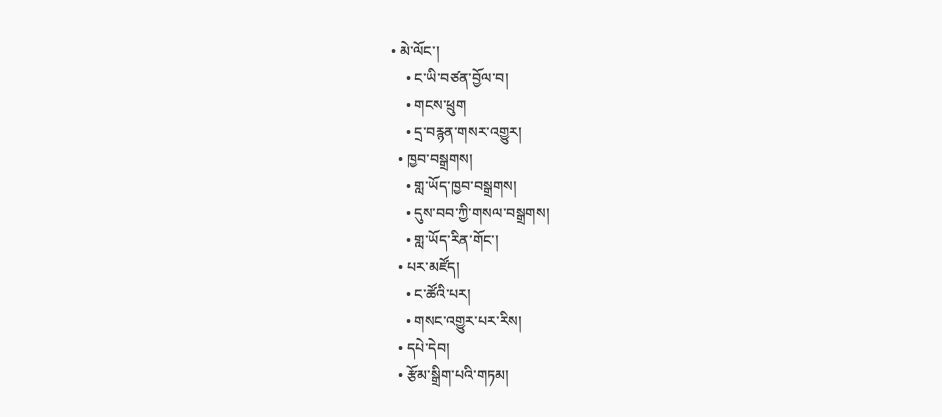• མེ་ལོང་།
    • ང་ཡི་བཙན་བྱོལ་བ།
    • གངས་ཕྲུག
    • དྲ་བརྙན་གསར་འགྱུར།
  • ཁྱབ་བསྒྲགས།
    • གླ་ཡོད་ཁྱབ་བསྒྲགས།
    • དུས་བབ་ཀྱི་གསལ་བསྒྲགས།
    • གླ་ཡོད་རིན་གོང་།
  • པར་མཛོད།
    • ང་ཚོའི་པར།
    • གསང་འགྱུར་པར་རིས།
  • དཔེ་དེབ།
  • རྩོམ་སྒྲིག་པའི་གཏམ།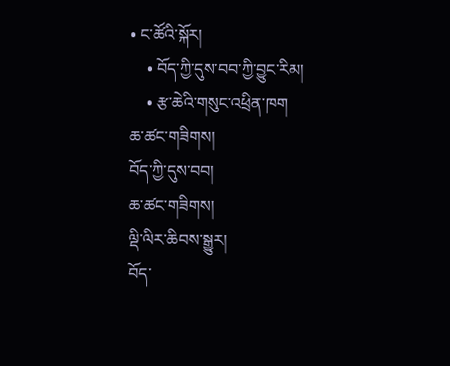• ང་ཚོའི་སྐོར།
    • བོད་ཀྱི་དུས་བབ་ཀྱི་བྱུང་རིམ།
    • རྩ་ཆེའི་གསུང་འཕྲིན་ཁག
ཆ་ཚང་གཟིགས།
བོད་ཀྱི་དུས་བབ།
ཆ་ཚང་གཟིགས།
ལྡི་ལིར་ཆིབས་སྒྱུར།
བོད་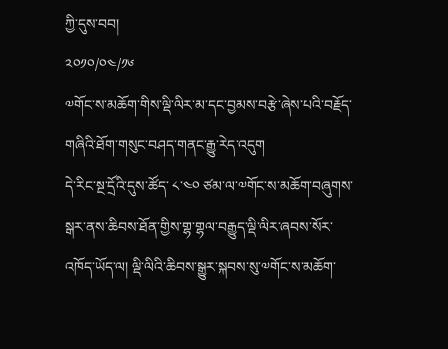ཀྱི་དུས་བབ།
༢༠༡༠/༠༤/༡༦
༧གོང་ས་མཆོག་གིས་ལྡི་ལིར་མ་དང་བྱམས་བརྩེ་ཞེས་པའི་བརྗོད་གཞིའི་ཐོག་གསུང་བཤད་གནང་རྒྱུ་རེད་འདུག
དེ་རིང་སྔ་དྲོའི་དུས་ཚོད་ ༨་༤༠ ཙམ་ལ་༧གོང་ས་མཆོག་བཞུགས་སྒར་ནས་ཆིབས་ཐོན་གྱིས་གྷ་གྷལ་བརྒྱུད་ལྡི་ལིར་ཞབས་སོར་འཁོད་ཡོད་ལ། ལྡི་ལིའི་ཆིབས་སྒྱུར་སྐབས་སུ་༧གོང་ས་མཆོག་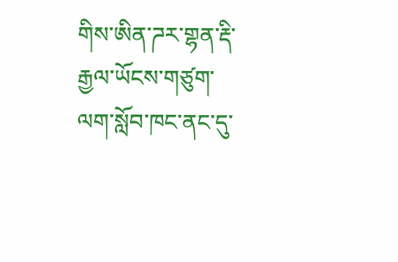གིས་ཨིན་ཌར་གྷན་རྡི་རྒྱལ་ཡོངས་གཙུག་ལག་སློབ་ཁང་ནང་དུ་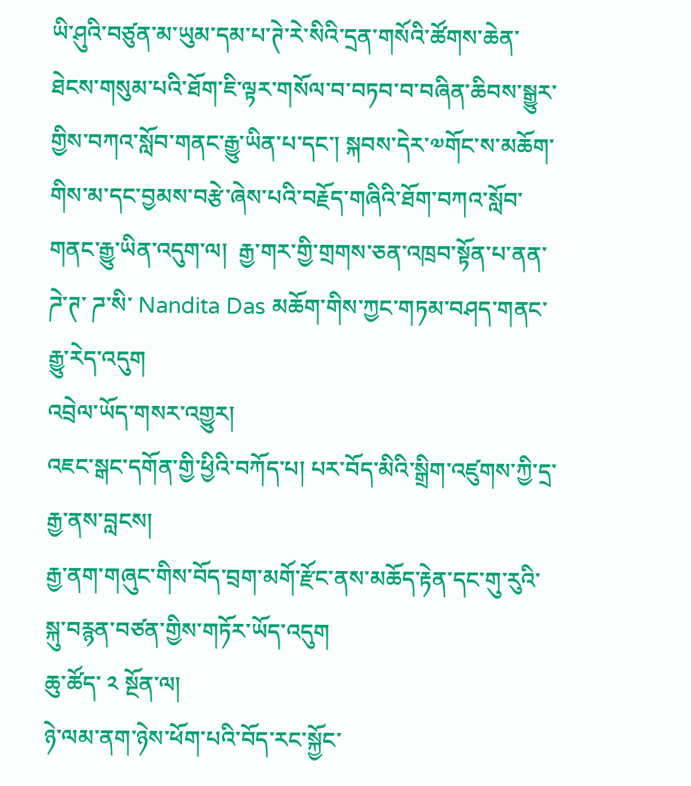ཡི་ཤུའི་བཙུན་མ་ཡུམ་དམ་པ་ཊེ་རེ་སིའི་དྲན་གསོའི་ཚོགས་ཆེན་ཐེངས་གསུམ་པའི་ཐོག་ཇི་ལྟར་གསོལ་བ་བཏབ་བ་བཞིན་ཆིབས་སྒྱུར་གྱིས་བཀའ་སློབ་གནང་རྒྱུ་ཡིན་པ་དང་། སྐབས་དེར་༧གོང་ས་མཆོག་གིས་མ་དང་བྱམས་བརྩེ་ཞེས་པའི་བརྗོད་གཞིའི་ཐོག་བཀའ་སློབ་གནང་རྒྱུ་ཡིན་འདུག་ལ།  རྒྱ་གར་གྱི་གྲགས་ཅན་འཁྲབ་སྟོན་པ་ནན་ཌེ་ཊ་ ཌ་སི་ Nandita Das མཆོག་གིས་ཀྱང་གཏམ་བཤད་གནང་རྒྱུ་རེད་འདུག
འབྲེལ་ཡོད་གསར་འགྱུར།
འཇང་སྒང་དགོན་གྱི་ཕྱིའི་བཀོད་པ། པར་བོད་མིའི་སྒྲིག་འཛུགས་ཀྱི་དྲ་རྒྱ་ནས་བླངས།
རྒྱ་ནག་གཞུང་གིས་བོད་བྲག་མགོ་རྫོང་ནས་མཆོད་རྟེན་དང་གུ་རུའི་སྐུ་བརྙན་བཙན་གྱིས་གཏོར་ཡོད་འདུག
ཆུ་ཚོད་ ༢ སྔོན་ལ།
ཉེ་ལམ་ནག་ཉེས་ཕོག་པའི་བོད་རང་སྐྱོང་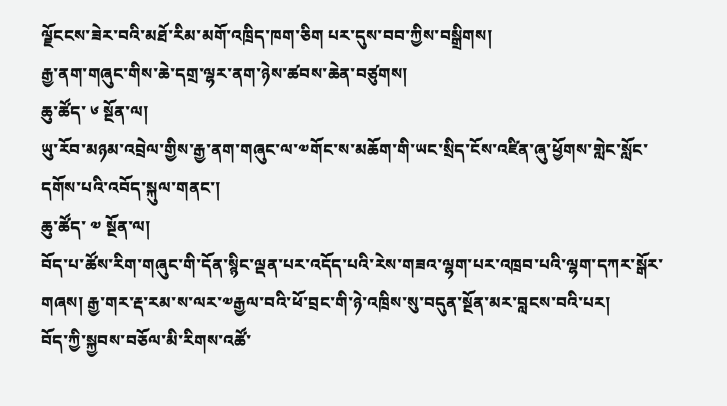ལྗོངངས་ཟེར་བའི་མཐོ་རིམ་མགོ་འཁྲིད་ཁག་ཅིག པར་དུས་བབ་ཀྱིས་བསྒྲིགས།
རྒྱ་ནག་གཞུང་གིས་ཆེ་དགྲ་ལྷར་ནག་ཉེས་ཚབས་ཆེན་བཙུགས།
ཆུ་ཚོད་ ༦ སྔོན་ལ།
ཡུ་རོབ་མཉམ་འབྲེལ་གྱིས་རྒྱ་ནག་གཞུང་ལ་༧གོང་ས་མཆོག་གི་ཡང་སྲིད་ངོས་འཛིན་ཞུ་ཕྱོགས་གླེང་སློང་དགོས་པའི་འབོད་སྐུལ་གནང་།
ཆུ་ཚོད་ ༧ སྔོན་ལ།
བོད་པ་ཚོས་རིག་གཞུང་གི་དོན་སྙིང་ལྡན་པར་འདོད་པའི་རེས་གཟའ་ལྷག་པར་འཁྲབ་པའི་ལྷག་དཀར་སྒོར་གཞས། རྒྱ་གར་རྡ་རམ་ས་ལར་༧རྒྱལ་བའི་ཕོ་བྲང་གི་ཉེ་འཁྲིས་སུ་བདུན་སྔོན་མར་བླངས་བའི་པར།
བོད་ཀྱི་སྐྱབས་བཅོལ་མི་རིགས་འཚོ་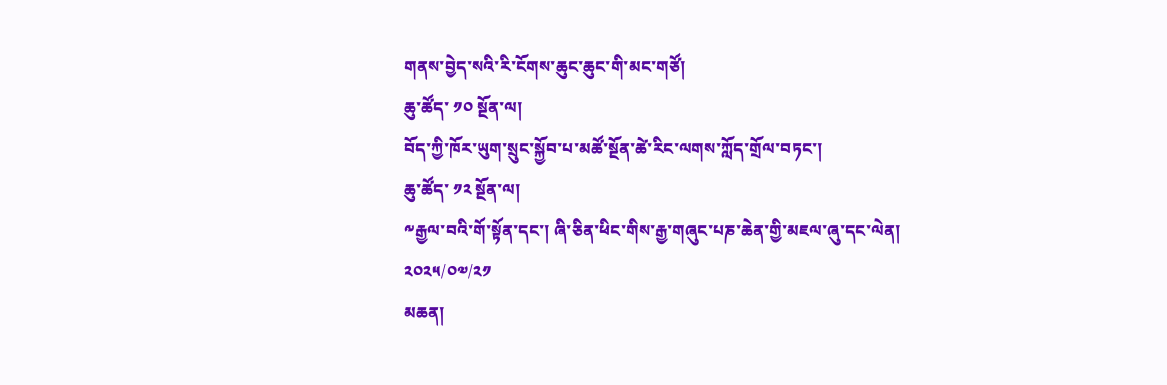གནས་བྱེད་སའི་རི་ངོགས་ཆུང་ཆུང་གི་མང་གཙོ།
ཆུ་ཚོད་ ༡༠ སྔོན་ལ།
བོད་ཀྱི་ཁོར་ཡུག་སྲུང་སྐྱོབ་པ་མཚོ་སྔོན་ཚེ་རིང་ལགས་ཀློད་གྲོལ་བཏང་།
ཆུ་ཚོད་ ༡༢ སྔོན་ལ།
༸རྒྱལ་བའི་གོ་སྟོན་དང་། ཞི་ཅིན་ཕིང་གིས་རྒྱ་གཞུང་པཎ་ཆེན་གྱི་མཇལ་ཞུ་དང་ལེན།
༢༠༢༥/༠༧/༢༡
མཆན།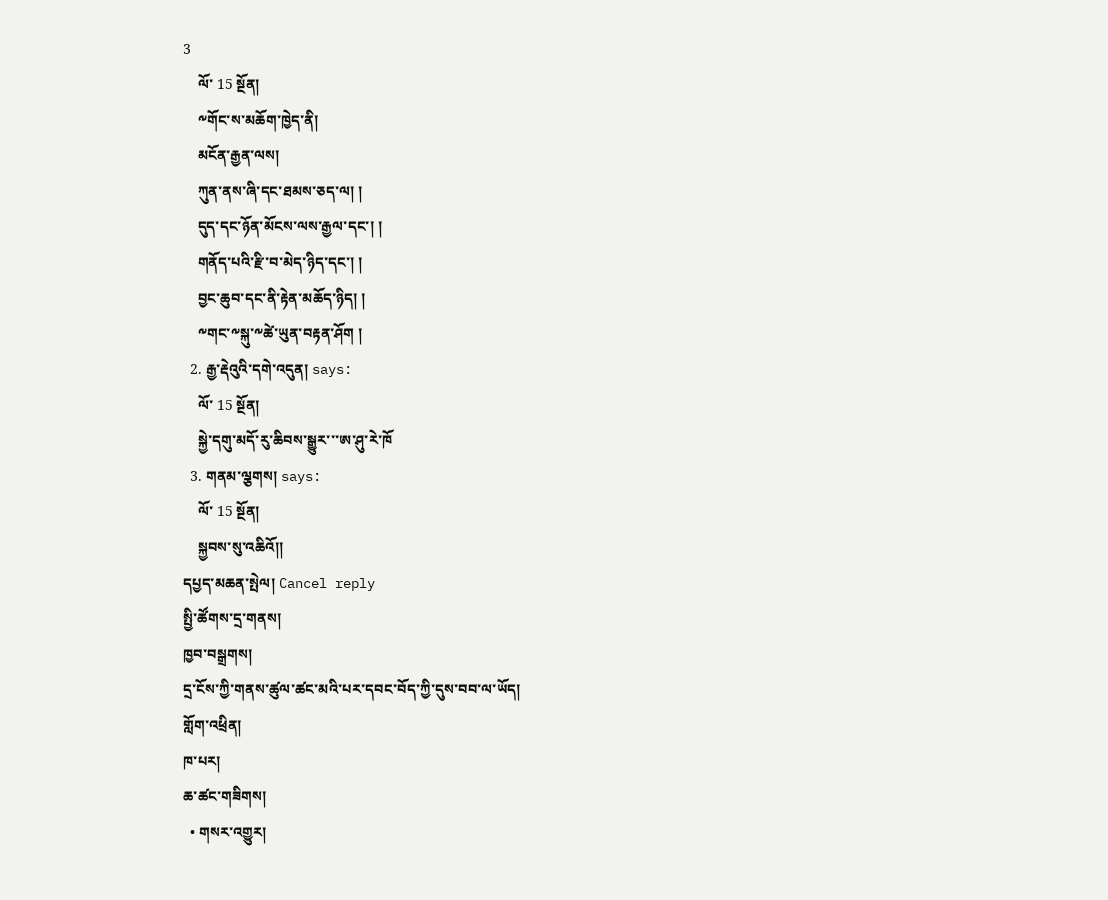3
    ལོ་ 15 སྔོན།
    ༸གོང་ས་མཆོག་ཁྱེད་ནི།
    མངོན་རྒྱན་ལས།
    ཀུན་ནས་ཞི་དང་ཐམས་ཅད་ལ། །
    དུད་དང་ཉོན་མོངས་ལས་རྒྱལ་དང་། །
    གནོད་པའི་རྫི་བ་མེད་ཉིད་དང་། །
    བྱང་ཆུབ་དང་ནི་རྟེན་མཆོད་ཉིད། །
    ༸གང་༸སྐུ་༸ཚེ་ཡུན་བརྟན་ཤོག །
  2. རྒྱ་རྡེའུའི་དགེ་འདུན། says:
    ལོ་ 15 སྔོན།
    སྐྱེ་དགུ་མདོ་རུ་ཆིབས་སྒྱུར་་་ཨ་ཤུ་རེ་ཁོ
  3. གནམ་ལྕགས། says:
    ལོ་ 15 སྔོན།
    སྐྱབས་སུ་འཆིའོ།།
དཔྱད་མཆན་སྤེལ། Cancel reply
སྤྱི་ཚོགས་དྲ་གནས།
ཁྱབ་བསྒྲགས།
དྲ་ངོས་ཀྱི་གནས་ཚུལ་ཚང་མའི་པར་དབང་བོད་ཀྱི་དུས་བབ་ལ་ཡོད།
གློག་འཕྲིན།
ཁ་པར།
ཆ་ཚང་གཟིགས།
  • གསར་འགྱུར།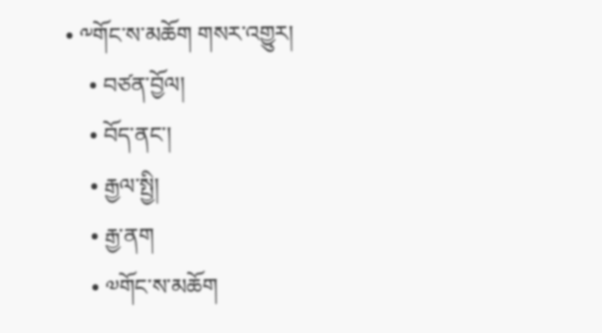• ༸གོང་ས་མཆོག གསར་འགྱུར།
    • བཙན་བྱོལ།
    • བོད་ནང་།
    • རྒྱལ་སྤྱི།
    • རྒྱ་ནག
    • ༧གོང་ས་མཆོག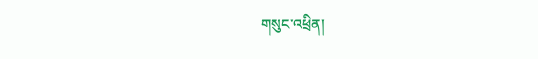གསུང་འཕྲིན།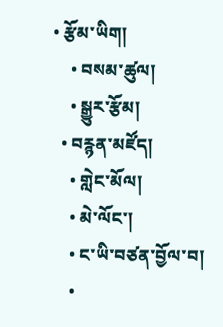• རྩོམ་ཡིག།
    • བསམ་ཚུལ།
    • སྒྱུར་རྩོམ།
  • བརྙན་མཛོད།
    • གླེང་མོལ།
    • མེ་ལོང་།
    • ང་ཡི་བཙན་བྱོལ་བ།
    •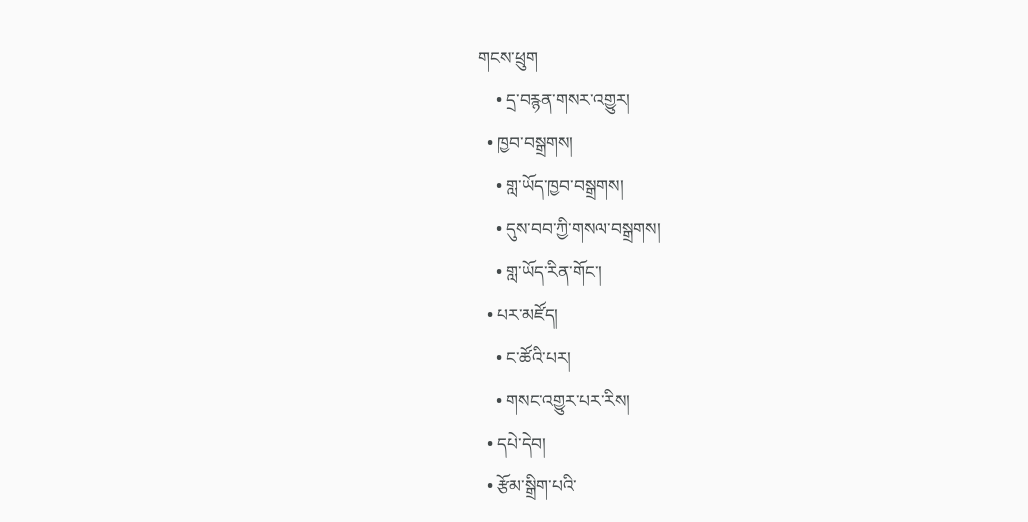གངས་ཕྲུག
    • དྲ་བརྙན་གསར་འགྱུར།
  • ཁྱབ་བསྒྲགས།
    • གླ་ཡོད་ཁྱབ་བསྒྲགས།
    • དུས་བབ་ཀྱི་གསལ་བསྒྲགས།
    • གླ་ཡོད་རིན་གོང་།
  • པར་མཛོད།
    • ང་ཚོའི་པར།
    • གསང་འགྱུར་པར་རིས།
  • དཔེ་དེབ།
  • རྩོམ་སྒྲིག་པའི་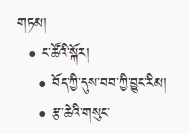གཏམ།
  • ང་ཚོའི་སྐོར།
    • བོད་ཀྱི་དུས་བབ་ཀྱི་བྱུང་རིམ།
    • རྩ་ཆེའི་གསུང་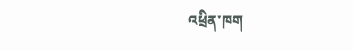འཕྲིན་ཁག